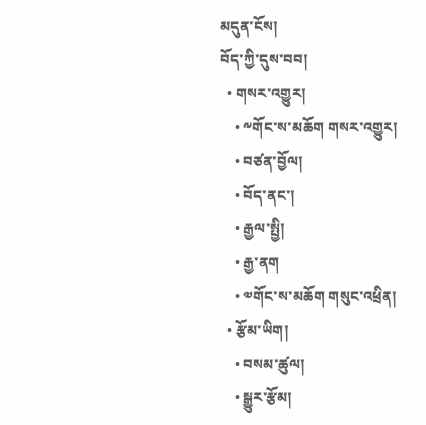མདུན་ངོས།
བོད་ཀྱི་དུས་བབ།
  • གསར་འགྱུར།
    • ༸གོང་ས་མཆོག གསར་འགྱུར།
    • བཙན་བྱོལ།
    • བོད་ནང་།
    • རྒྱལ་སྤྱི།
    • རྒྱ་ནག
    • ༧གོང་ས་མཆོག གསུང་འཕྲིན།
  • རྩོམ་ཡིག།
    • བསམ་ཚུལ།
    • སྒྱུར་རྩོམ།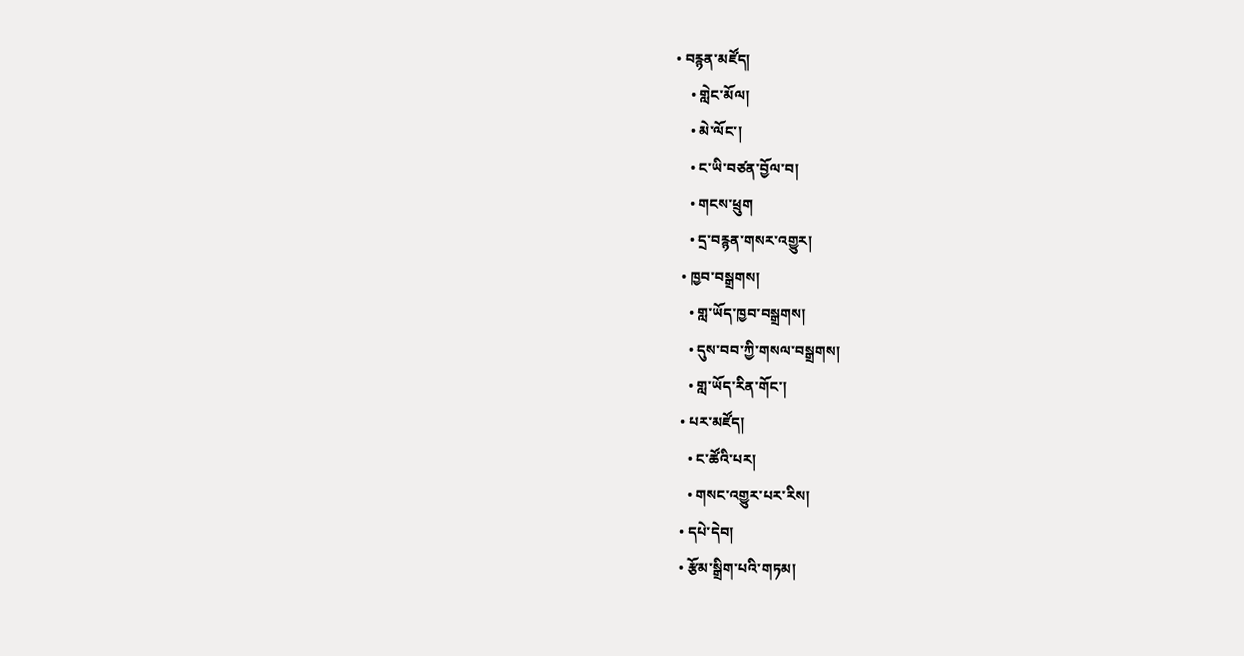• བརྙན་མཛོད།
    • གླེང་མོལ།
    • མེ་ལོང་།
    • ང་ཡི་བཙན་བྱོལ་བ།
    • གངས་ཕྲུག
    • དྲ་བརྙན་གསར་འགྱུར།
  • ཁྱབ་བསྒྲགས།
    • གླ་ཡོད་ཁྱབ་བསྒྲགས།
    • དུས་བབ་ཀྱི་གསལ་བསྒྲགས།
    • གླ་ཡོད་རིན་གོང་།
  • པར་མཛོད།
    • ང་ཚོའི་པར།
    • གསང་འགྱུར་པར་རིས།
  • དཔེ་དེབ།
  • རྩོམ་སྒྲིག་པའི་གཏམ།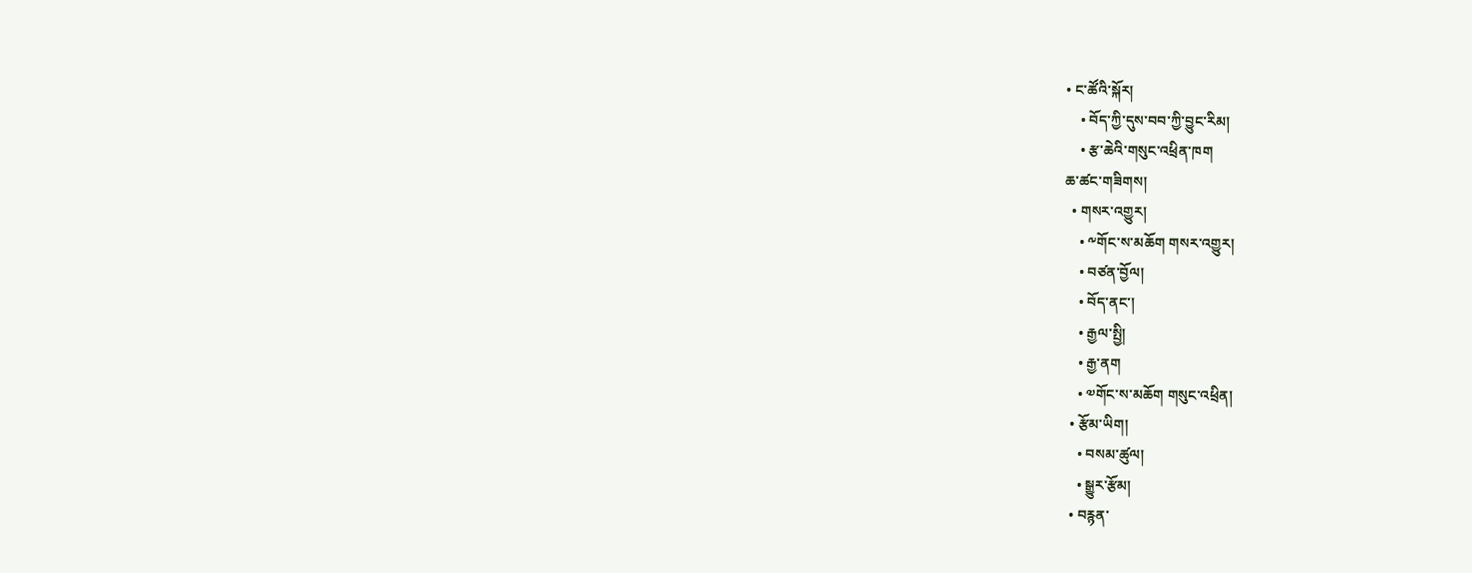• ང་ཚོའི་སྐོར།
    • བོད་ཀྱི་དུས་བབ་ཀྱི་བྱུང་རིམ།
    • རྩ་ཆེའི་གསུང་འཕྲིན་ཁག
ཆ་ཚང་གཟིགས།
  • གསར་འགྱུར།
    • ༸གོང་ས་མཆོག གསར་འགྱུར།
    • བཙན་བྱོལ།
    • བོད་ནང་།
    • རྒྱལ་སྤྱི།
    • རྒྱ་ནག
    • ༧གོང་ས་མཆོག གསུང་འཕྲིན།
  • རྩོམ་ཡིག།
    • བསམ་ཚུལ།
    • སྒྱུར་རྩོམ།
  • བརྙན་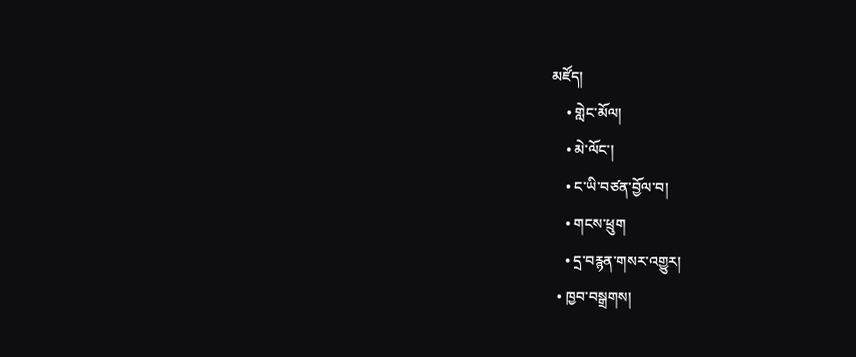མཛོད།
    • གླེང་མོལ།
    • མེ་ལོང་།
    • ང་ཡི་བཙན་བྱོལ་བ།
    • གངས་ཕྲུག
    • དྲ་བརྙན་གསར་འགྱུར།
  • ཁྱབ་བསྒྲགས།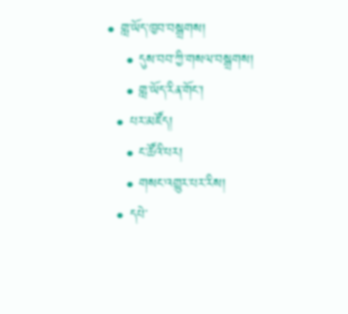• གླ་ཡོད་ཁྱབ་བསྒྲགས།
    • དུས་བབ་ཀྱི་གསལ་བསྒྲགས།
    • གླ་ཡོད་རིན་གོང་།
  • པར་མཛོད།
    • ང་ཚོའི་པར།
    • གསང་འགྱུར་པར་རིས།
  • དཔེ་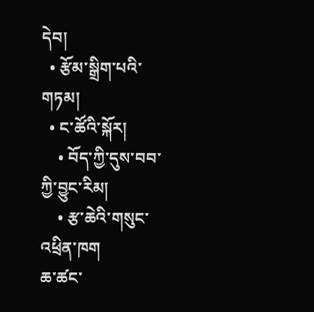དེབ།
  • རྩོམ་སྒྲིག་པའི་གཏམ།
  • ང་ཚོའི་སྐོར།
    • བོད་ཀྱི་དུས་བབ་ཀྱི་བྱུང་རིམ།
    • རྩ་ཆེའི་གསུང་འཕྲིན་ཁག
ཆ་ཚང་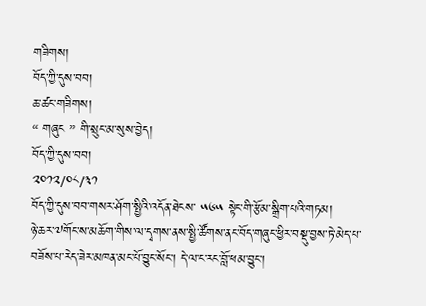གཟིགས།
བོད་ཀྱི་དུས་བབ།
ཆ་ཚང་གཟིགས།
“ གཞུང ” གི་སྲུང་མ་སུས་བྱེད།
བོད་ཀྱི་དུས་བབ།
༢༠༡༢/༠༨/༣༡
བོད་ཀྱི་དུས་བབ་གསར་ཤོག་སྤྱིའི་འདོན་ཐེངས་ ༥༦༥ སྟེང་གི་རྩོམ་སྒྲིག་པའི་གཏམ།
ཉེ་ཆར་༧གོང་ས་མཆོག་གིས་ལ་དྭགས་ནས་སྤྱི་ཚོགས་ནང་བོད་གཞུང་ཕྱིར་བསྡུ་བྱས་ཏེ་མེད་པ་བཟོས་པ་རེད་ཟེར་མཁན་མང་པོ་བྱུང་སོང་། དེ་ལ་ང་རང་བློ་ཕམ་བྱུང་།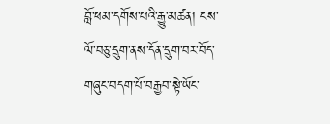བློ་ཕམ་དགོས་པའི་རྒྱུ་མཚན། ངས་ལོ་བཅུ་དྲུག་ནས་དོན་དྲུག་བར་བོད་གཞུང་བདག་པོ་བརྒྱབ་སྟེ་ཡོང་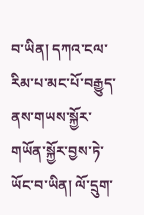བ་ཡིན། དཀའ་ངལ་རིམ་པ་མང་པོ་བརྒྱུད་ནས་གཡས་སྐྱོར་གཡོན་སྐྱོར་བྱས་ཏེ་ཡོང་བ་ཡིན། ལོ་དྲུག་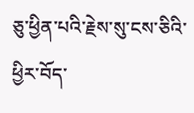ཅུ་ཕྱིན་པའི་རྗེས་སུ་ངས་ཅིའི་ཕྱིར་བོད་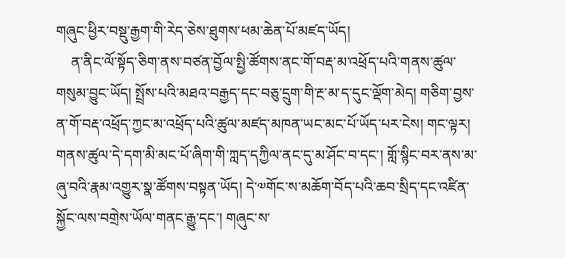གཞུང་ཕྱིར་བསྡུ་རྒྱག་གི་རེད་ཅེས་ཐུགས་ཕམ་ཆེན་པོ་མཛད་ཡོད།
    ན་ནིང་ལོ་སྟོད་ཅིག་ནས་བཙན་བྱོལ་སྤྱི་ཚོགས་ནང་གོ་བརྡ་མ་འཕྲོད་པའི་གནས་ཚུལ་གསུམ་བྱུང་ཡོད། སྤྲོས་པའི་མཐའ་བརྒྱད་དང་བཅུ་དྲུག་གི་རྔ་མ་ད་དུང་ལྡོག་མེད། གཅིག་བྱས་ན་གོ་བརྡ་འཕྲོད་ཀྱང་མ་འཕྲོད་པའི་ཚུལ་མཛད་མཁན་ཡང་མང་པོ་ཡོད་པར་ངེས། གང་ལྟར། གནས་ཚུལ་དེ་དག་མི་མང་པོ་ཞིག་གི་ཀླད་དཀྱིལ་ནང་དུ་མ་ཤོང་བ་དང་། གློ་སྙིང་བར་ནས་མ་ཞུ་བའི་རྣམ་འགྱུར་སྣ་ཚོགས་བསྟན་ཡོད། དེ་༧གོང་ས་མཆོག་བོད་པའི་ཆབ་སྲིད་དང་འཛིན་སྐྱོང་ལས་བགྲེས་ཡོལ་གནང་རྒྱུ་དང་། གཞུང་ས་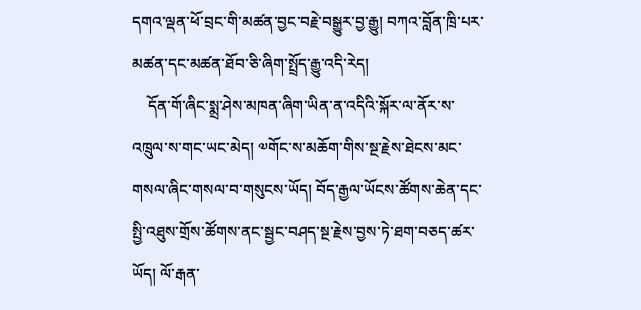དགའ་ལྡན་ཕོ་བྲང་གི་མཚན་བྱང་བརྗེ་བསྒྱུར་བྱ་རྒྱུ། བཀའ་བློན་ཁྲི་པར་མཚན་དང་མཚན་ཐོབ་ཅི་ཞིག་སྤྲོད་རྒྱུ་འདི་རེད།
    དོན་གོ་ཞིང་སྨྲ་ཤེས་མཁན་ཞིག་ཡིན་ན་འདིའི་སྐོར་ལ་ནོར་ས་འཁྲུལ་ས་གང་ཡང་མེད། ༧གོང་ས་མཆོག་གིས་སྔ་རྗེས་ཐེངས་མང་གསལ་ཞིང་གསལ་བ་གསུངས་ཡོད། བོད་རྒྱལ་ཡོངས་ཚོགས་ཆེན་དང་སྤྱི་འཐུས་གྲོས་ཚོགས་ནང་སྦྱང་བཤད་སྔ་རྗེས་བྱས་ཏེ་ཐག་བཅད་ཚར་ཡོད། ལོ་རྒན་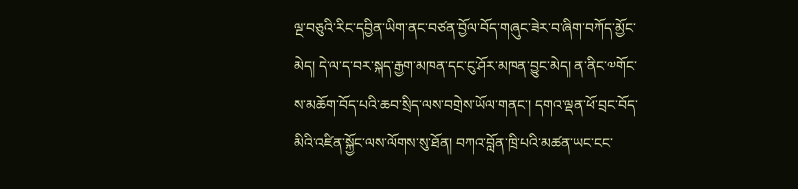ལྔ་བཅུའི་རིང་དབྱིན་ཡིག་ནང་བཙན་བྱོལ་བོད་གཞུང་ཟེར་བ་ཞིག་བཀོད་མྱོང་མེད། དེ་ལ་ད་བར་སྐད་རྒྱག་མཁན་དང་ངུ་ཤོར་མཁན་བྱུང་མེད། ན་ནིང་༧གོང་ས་མཆོག་བོད་པའི་ཆབ་སྲིད་ལས་བགྲེས་ཡོལ་གནང་། དགའ་ལྡན་ཕོ་བྲང་བོད་མིའི་འཛིན་སྐྱོང་ལས་ལོགས་སུ་ཐོན། བཀའ་བློན་ཁྲི་པའི་མཚན་ཡང་ངང་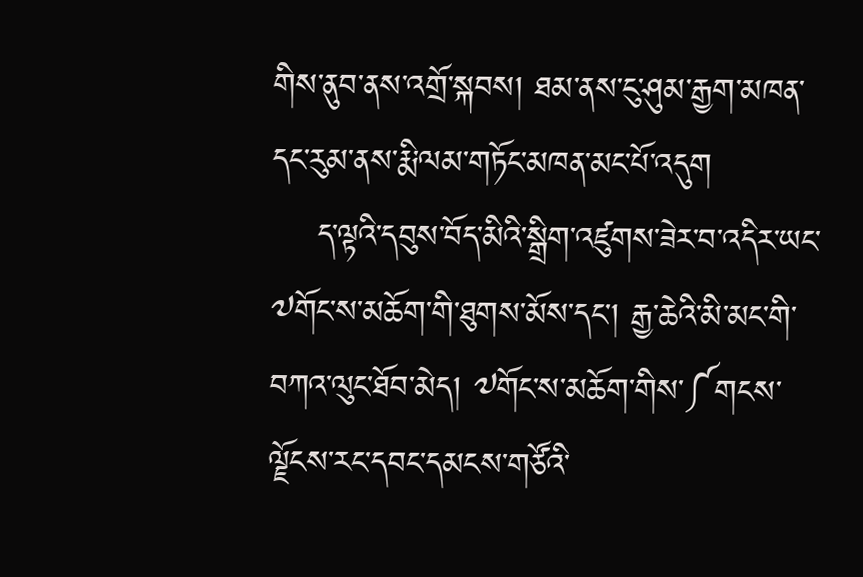གིས་ནུབ་ནས་འགྲོ་སྐབས། ཐམ་ནས་ངུ་ཤུམ་རྒྱག་མཁན་དང་རུམ་ནས་རྨི་ལམ་གཏོང་མཁན་མང་པོ་འདུག
    ད་ལྟའི་དབུས་བོད་མིའི་སྒྲིག་འཛུགས་ཟེར་བ་འདིར་ཡང་༧གོང་ས་མཆོག་གི་ཐུགས་མོས་དང་། རྒྱ་ཆེའི་མི་མང་གི་བཀའ་ལུང་ཐོབ་མེད། ༧གོང་ས་མཆོག་གིས་༼གངས་ལྗོངས་རང་དབང་དམངས་གཙོའི་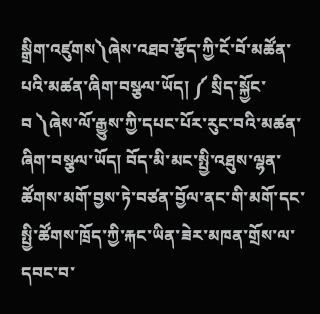སྒྲིག་འཛུགས༽ཞེས་འཐབ་རྩོད་ཀྱི་ངོ་བོ་མཚོན་པའི་མཚན་ཞིག་བསྩལ་ཡོད། ༼ སྲིད་སྐྱོང་བ ༽ཞེས་ལོ་རྒྱུས་ཀྱི་དཔང་པོར་རུང་བའི་མཚན་ཞིག་བསྩལ་ཡོད། བོད་མི་མང་སྤྱི་འཐུས་ལྷན་ཚོགས་མགོ་བྱས་ཏེ་བཙན་བྱོལ་ནང་གི་མགོ་དང་སྤྱི་ཚོགས་ཁྲོད་ཀྱི་རྐང་ཡིན་ཟེར་མཁན་གྲོས་ལ་དབང་བ་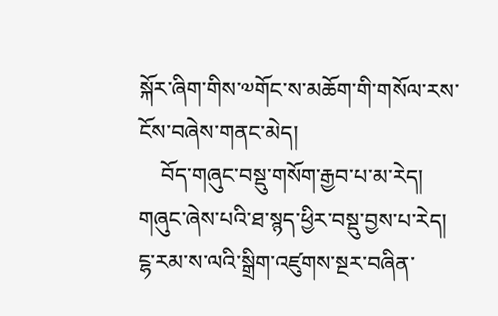སྐོར་ཞིག་གིས་༧གོང་ས་མཆོག་གི་གསོལ་རས་ངོས་བཞེས་གནང་མེད།
    བོད་གཞུང་བསྡུ་གསོག་རྒྱབ་པ་མ་རེད། གཞུང་ཞེས་པའི་ཐ་སྙད་ཕྱིར་བསྡུ་བྱས་པ་རེད། ངྷ་རམ་ས་ལའི་སྒྲིག་འཛུགས་སྔར་བཞིན་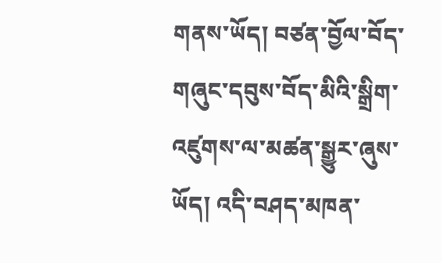གནས་ཡོད། བཙན་བྱོལ་བོད་གཞུང་དབུས་བོད་མིའི་སྒྲིག་འཛུགས་ལ་མཚན་སྒྱུར་ཞུས་ཡོད། འདི་བཤད་མཁན་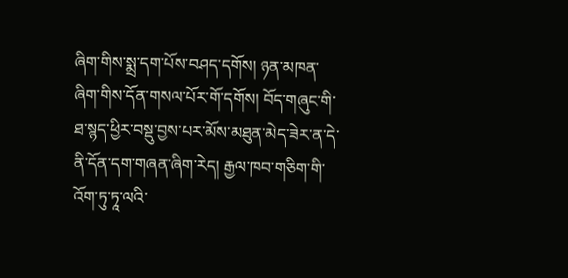ཞིག་གིས་སྨྲ་དག་པོས་བཤད་དགོས། ཉན་མཁན་ཞིག་གིས་དོན་གསལ་པོར་གོ་དགོས། བོད་གཞུང་གི་ཐ་སྙད་ཕྱིར་བསྡུ་བྱས་པར་མོས་མཐུན་མེད་ཟེར་ན་དེ་ནི་དོན་དག་གཞན་ཞིག་རེད། རྒྱལ་ཁབ་གཅིག་གི་འོག་ཏུ་ཏཱ་ལའི་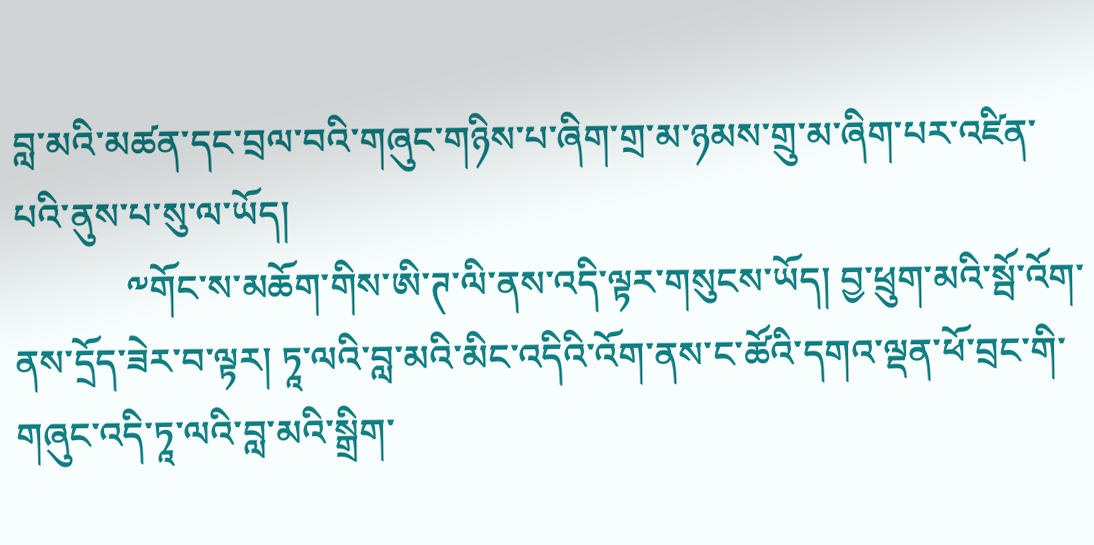བླ་མའི་མཚན་དང་བྲལ་བའི་གཞུང་གཉིས་པ་ཞིག་གྲ་མ་ཉམས་གྲུ་མ་ཞིག་པར་འཛིན་པའི་ནུས་པ་སུ་ལ་ཡོད།
            ༸གོང་ས་མཆོག་གིས་ཨི་ཊ་ལི་ནས་འདི་ལྟར་གསུངས་ཡོད། བྱ་ཕྲུག་མའི་སྦོ་འོག་ནས་དྲོད་ཟེར་བ་ལྟར། ཏཱ་ལའི་བླ་མའི་མིང་འདིའི་འོག་ནས་ང་ཚོའི་དགའ་ལྡན་ཕོ་བྲང་གི་གཞུང་འདི་ཏཱ་ལའི་བླ་མའི་སྒྲིག་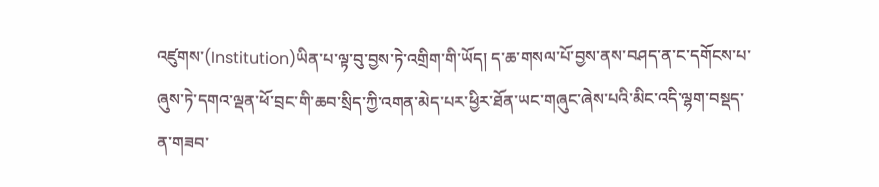འཛུགས་(Institution)ཡིན་པ་ལྟ་བུ་བྱས་ཏེ་འགྲིག་གི་ཡོད། ད་ཆ་གསལ་པོ་བྱས་ནས་བཤད་ན་ང་དགོངས་པ་ཞུས་ཏེ་དགའ་ལྡན་ཕོ་བྲང་གི་ཆབ་སྲིད་ཀྱི་འགན་མེད་པར་ཕྱིར་ཐོན་ཡང་གཞུང་ཞེས་པའི་མིང་འདི་ལྷག་བསྡད་ན་གཟབ་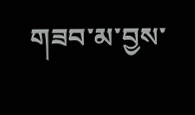གཟབ་མ་བྱས་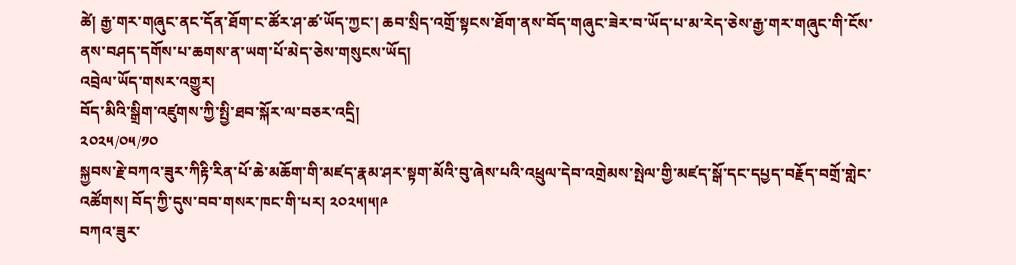ཚེ། རྒྱ་གར་གཞུང་ནང་དོན་ཐོག་ང་ཚོར་ཤ་ཚ་ཡོད་ཀྱང་། ཆབ་སྲིད་འགྲོ་སྟངས་ཐོག་ནས་བོད་གཞུང་ཟེར་བ་ཡོད་པ་མ་རེད་ཅེས་རྒྱ་གར་གཞུང་གི་ངོས་ནས་བཤད་དགོས་པ་ཆགས་ན་ཡག་པོ་མེད་ཅེས་གསུངས་ཡོད།
འབྲེལ་ཡོད་གསར་འགྱུར།
བོད་མིའི་སྒྲིག་འཛུགས་ཀྱི་སྤྱི་ཐབ་སྐོར་ལ་བཅར་འདྲི།
༢༠༢༥/༠༥/༡༠
སྐྱབས་རྗེ་བཀའ་ཟུར་ཀིརྟི་རིན་པོ་ཆེ་མཆོག་གི་མཛད་རྣམ་ཤར་སྟག་མོའི་བུ་ཞེས་པའི་འཕྲུལ་དེབ་འགྲེམས་སྤེལ་གྱི་མཛད་སྒོ་དང་དཔྱད་བརྗོད་བགྲོ་གླེང་འཚོགས། བོད་ཀྱི་དུས་བབ་གསར་ཁང་གི་པར། ༢༠༢༥།༥།༩
བཀའ་ཟུར་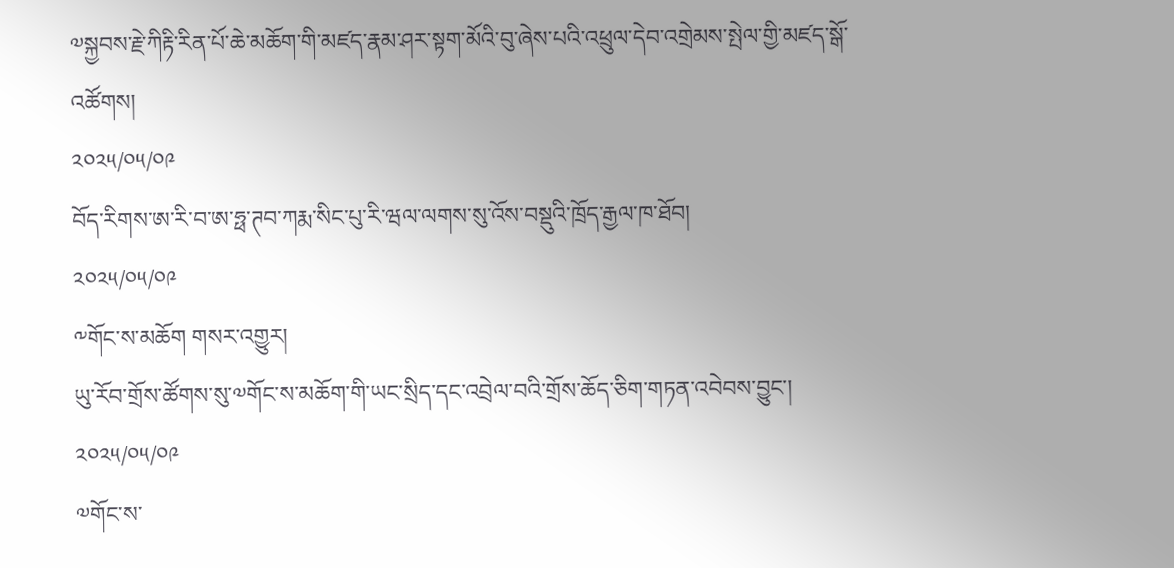༧སྐྱབས་རྗེ་ཀིརྟི་རིན་པོ་ཆེ་མཆོག་གི་མཛད་རྣམ་ཤར་སྟག་མོའི་བུ་ཞེས་པའི་འཕྲུལ་དེབ་འགྲེམས་སྤེལ་གྱི་མཛད་སྒོ་འཚོགས།
༢༠༢༥/༠༥/༠༩
བོད་རིགས་ཨ་རི་བ་ཨ་ཧྥ་ཊབ་ཀརྨ་སིང་པུ་རི་ཝལ་ལགས་སུ་འོས་བསྡུའི་ཁྲོད་རྒྱལ་ཁ་ཐོབ།
༢༠༢༥/༠༥/༠༩
༸གོང་ས་མཆོག གསར་འགྱུར།
ཡུ་རོབ་གྲོས་ཚོགས་སུ་༧གོང་ས་མཆོག་གི་ཡང་སྲིད་དང་འབྲེལ་བའི་གྲོས་ཆོད་ཅིག་གཏན་འབེབས་བྱུང་།
༢༠༢༥/༠༥/༠༩
༧གོང་ས་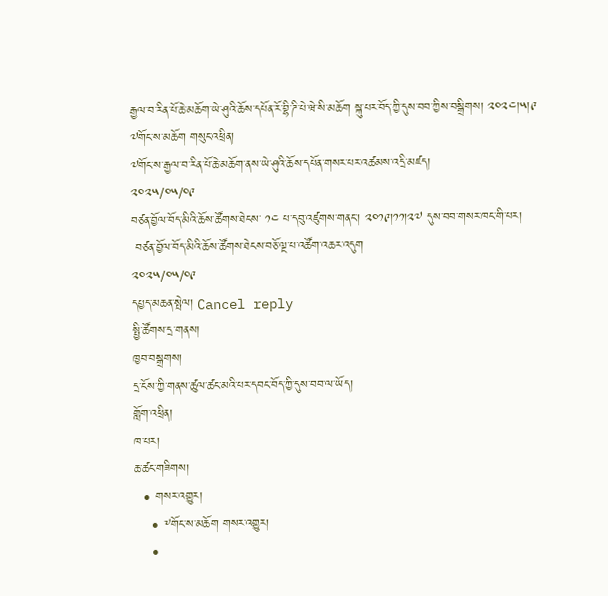རྒྱལ་བ་རིན་པོ་ཆེ་མཆོག་ཡེ་ཤུའི་ཆོས་དཔོན་རོ་བྷི་ཌི་པེ་ཝེ་སི་མཆོག སྐུ་པར་བོད་ཀྱི་དུས་བབ་ཀྱིས་བསྒྲིགས། ༢༠༢༤།༥།༩
༧གོང་ས་མཆོག གསུང་འཕྲིན།
༧གོང་ས་རྒྱལ་བ་རིན་པོ་ཆེ་མཆོག་ནས་ཡེ་ཤུའི་ཆོས་དཔོན་གསར་པར་འཚམས་འདྲི་མཛད།
༢༠༢༥/༠༥/༠༩
བཙན་བྱོལ་བོད་མིའི་ཆོས་ཚོགས་ཐེངས་ ༡༤ པ་དབུ་འཛུགས་གནང་། ༢༠༡༩།༡༡།༢༧ དུས་བབ་གསར་ཁང་གི་པར།
 བཙན་བྱོལ་བོད་མིའི་ཆོས་ཚོགས་ཐེངས་བཅོ་ལྔ་པ་འཚོག་འཆར་འདུག
༢༠༢༥/༠༥/༠༩
དཔྱད་མཆན་སྤེལ། Cancel reply
སྤྱི་ཚོགས་དྲ་གནས།
ཁྱབ་བསྒྲགས།
དྲ་ངོས་ཀྱི་གནས་ཚུལ་ཚང་མའི་པར་དབང་བོད་ཀྱི་དུས་བབ་ལ་ཡོད།
གློག་འཕྲིན།
ཁ་པར།
ཆ་ཚང་གཟིགས།
  • གསར་འགྱུར།
    • ༸གོང་ས་མཆོག གསར་འགྱུར།
    •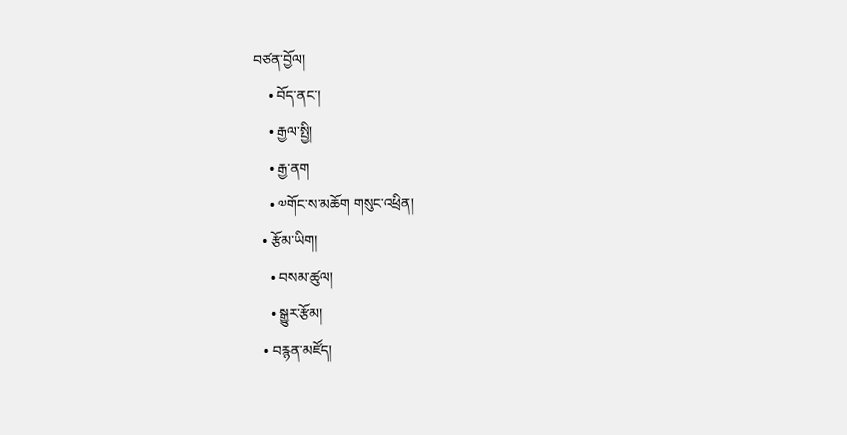བཙན་བྱོལ།
    • བོད་ནང་།
    • རྒྱལ་སྤྱི།
    • རྒྱ་ནག
    • ༧གོང་ས་མཆོག གསུང་འཕྲིན།
  • རྩོམ་ཡིག།
    • བསམ་ཚུལ།
    • སྒྱུར་རྩོམ།
  • བརྙན་མཛོད།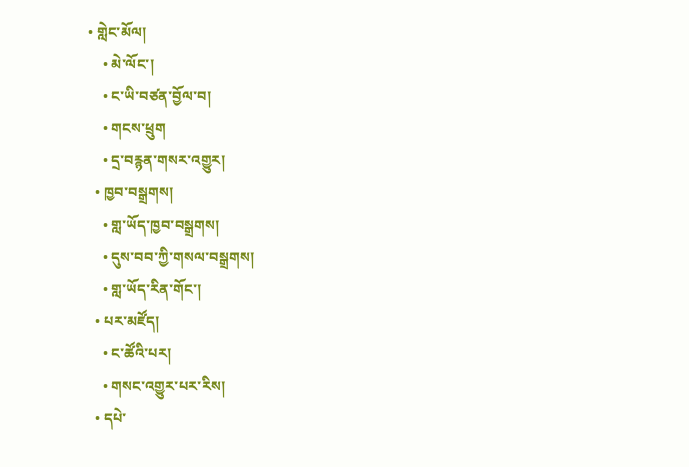• གླེང་མོལ།
    • མེ་ལོང་།
    • ང་ཡི་བཙན་བྱོལ་བ།
    • གངས་ཕྲུག
    • དྲ་བརྙན་གསར་འགྱུར།
  • ཁྱབ་བསྒྲགས།
    • གླ་ཡོད་ཁྱབ་བསྒྲགས།
    • དུས་བབ་ཀྱི་གསལ་བསྒྲགས།
    • གླ་ཡོད་རིན་གོང་།
  • པར་མཛོད།
    • ང་ཚོའི་པར།
    • གསང་འགྱུར་པར་རིས།
  • དཔེ་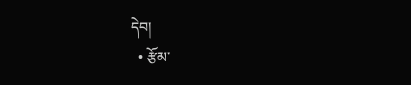དེབ།
  • རྩོམ་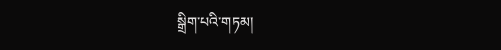སྒྲིག་པའི་གཏམ།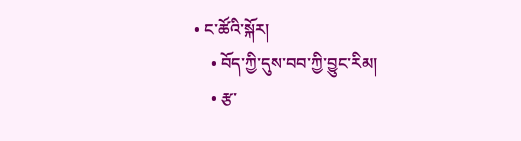• ང་ཚོའི་སྐོར།
    • བོད་ཀྱི་དུས་བབ་ཀྱི་བྱུང་རིམ།
    • རྩ་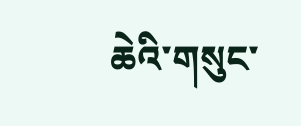ཆེའི་གསུང་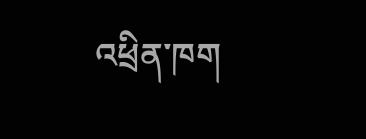འཕྲིན་ཁག